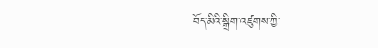བོད་མིའི་སྒྲིག་འཛུགས་ཀྱི་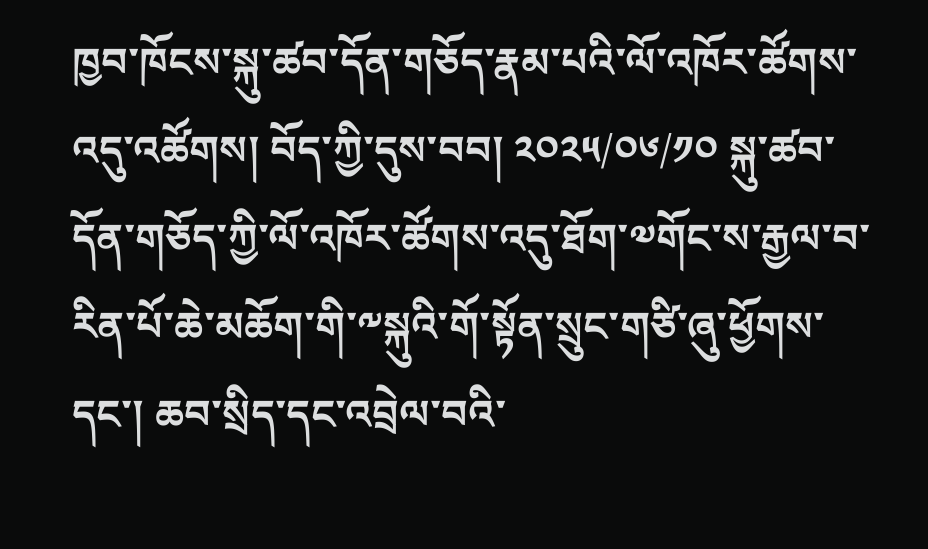ཁྱབ་ཁོངས་སྐུ་ཚབ་དོན་གཅོད་རྣམ་པའི་ལོ་འཁོར་ཚོགས་འདུ་འཚོགས། བོད་ཀྱི་དུས་བབ། ༢༠༢༥/༠༦/༡༠ སྐུ་ཚབ་དོན་གཅོད་ཀྱི་ལོ་འཁོར་ཚོགས་འདུ་ཐོག་༧གོང་ས་རྒྱལ་བ་རིན་པོ་ཆེ་མཆོག་གི་༸སྐུའི་གོ་སྟོན་སྲུང་གཙི་ཞུ་ཕྱོགས་དང་། ཆབ་སྲིད་དང་འབྲེལ་བའི་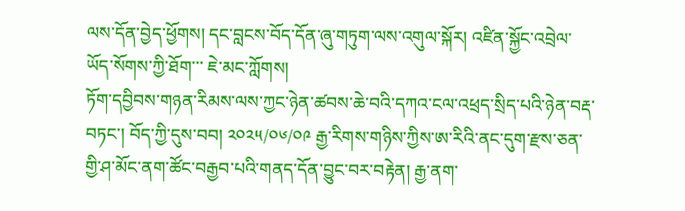ལས་དོན་བྱེད་ཕྱོགས། དང་བླངས་བོད་དོན་ཞུ་གཏུག་ལས་འགུལ་སྐོར། འཛིན་སྐྱོང་འབྲེལ་ཡོད་སོགས་ཀྱི་ཐོག་་་ ཇེ་མང་ཀློགས།
ཏོག་དབྱིབས་གཉན་རིམས་ལས་ཀྱང་ཉེན་ཚབས་ཆེ་བའི་དཀའ་ངལ་འཕྲད་སྲིད་པའི་ཉེན་བརྡ་བཏང་། བོད་ཀྱི་དུས་བབ། ༢༠༢༥/༠༦/༠༩ རྒྱ་རིགས་གཉིས་ཀྱིས་ཨ་རིའི་ནང་དུག་རྫས་ཅན་གྱི་ཤ་མོང་ནག་ཚོང་བརྒྱབ་པའི་གནད་དོན་བྱུང་བར་བརྟེན། རྒྱ་ནག་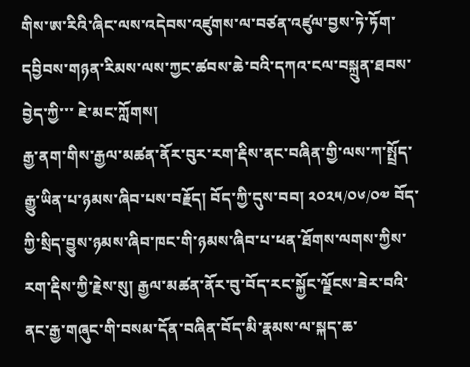གིས་ཨ་རིའི་ཞིང་ལས་འདེབས་འཛུགས་ལ་བཙན་འཛུལ་བྱས་ཏེ་ཏོག་དབྱིབས་གཉན་རིམས་ལས་ཀྱང་ཚབས་ཆེ་བའི་དཀའ་ངལ་བསྐྲུན་ཐབས་བྱེད་ཀྱི་་་ ཇེ་མང་ཀློགས།
རྒྱ་ནག་གིས་རྒྱལ་མཚན་ནོར་བུར་རག་རྡིས་ནང་བཞིན་གྱི་ལས་ཀ་སྤྲོད་རྒྱུ་ཡིན་པ་ཉམས་ཞིབ་པས་བརྗོད། བོད་ཀྱི་དུས་བབ། ༢༠༢༥/༠༦/༠༧ བོད་ཀྱི་སྲིད་བྱུས་ཉམས་ཞིབ་ཁང་གི་ཉམས་ཞིབ་པ་ཕན་ཐོགས་ལགས་ཀྱིས་རག་རྡིས་ཀྱི་རྗེས་སུ། རྒྱལ་མཚན་ནོར་བུ་བོད་རང་སྐྱོང་ལྗོངས་ཟེར་བའི་ནང་རྒྱ་གཞུང་གི་བསམ་དོན་བཞིན་བོད་མི་རྣམས་ལ་སྐད་ཆ་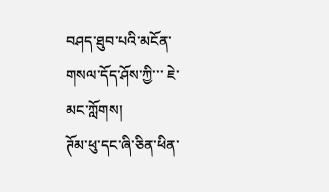བཤད་ཐུབ་པའི་མངོན་གསལ་དོད་ཤོས་ཀྱི་་་ ཇེ་མང་ཀློགས།
ཊོམ་ཕུ་དང་ཞི་ཅིན་ཕིན་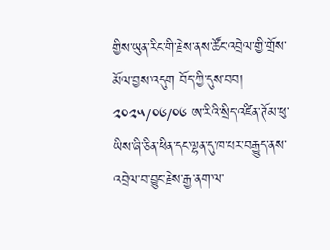གྱིས་ཡུན་རིང་གི་རྗེས་ནས་ཚོང་འབྲེལ་གྱི་གྲོས་མོལ་བྱས་འདུག བོད་ཀྱི་དུས་བབ། ༢༠༢༥/༠༦/༠༦ ཨ་རིའི་སྲིད་འཛིན་ཊོམ་ཕུ་ཡིས་ཞི་ཅིན་ཕིན་དང་ལྷན་དུ་ཁ་པར་བརྒྱུད་ནས་འབྲེལ་བ་བྱུང་རྗེས་རྒྱ་ནག་ལ་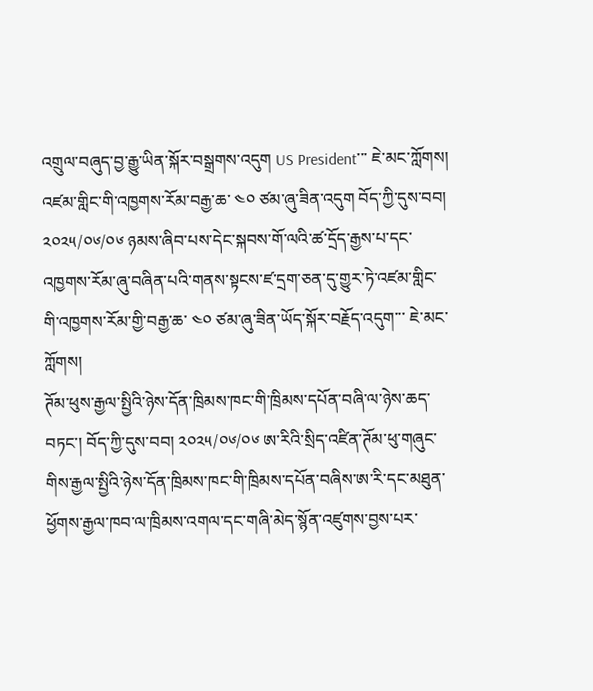འགྲུལ་བཞུད་བྱ་རྒྱུ་ཡིན་སྐོར་བསྒྲགས་འདུག US President་་་ ཇེ་མང་ཀློགས།
འཛམ་གླིང་གི་འཁྱགས་རོམ་བརྒྱ་ཆ་ ༤༠ ཙམ་ཞུ་ཟིན་འདུག བོད་ཀྱི་དུས་བབ། ༢༠༢༥/༠༦/༠༦ ཉམས་ཞིབ་པས་དེང་སྐབས་གོ་ལའི་ཚ་དྲོད་རྒྱས་པ་དང་འཁྱགས་རོམ་ཞུ་བཞིན་པའི་གནས་སྟངས་ཛ་དྲག་ཅན་དུ་གྱུར་ཏེ་འཛམ་གླིང་གི་འཁྱགས་རོམ་གྱི་བརྒྱ་ཆ་ ༤༠ ཙམ་ཞུ་ཟིན་ཡོད་སྐོར་བརྗོད་འདུག་་་ ཇེ་མང་ཀློགས།
ཊོམ་ཕུས་རྒྱལ་སྤྱིའི་ཉེས་དོན་ཁྲིམས་ཁང་གི་ཁྲིམས་དཔོན་བཞི་ལ་ཉེས་ཆད་བཏང་། བོད་ཀྱི་དུས་བབ། ༢༠༢༥/༠༦/༠༦ ཨ་རིའི་སྲིད་འཛིན་ཊོམ་ཕུ་གཞུང་གིས་རྒྱལ་སྤྱིའི་ཉེས་དོན་ཁྲིམས་ཁང་གི་ཁྲིམས་དཔོན་བཞིས་ཨ་རི་དང་མཐུན་ཕྱོགས་རྒྱལ་ཁབ་ལ་ཁྲིམས་འགལ་དང་གཞི་མེད་སྙོན་འཛུགས་བྱས་པར་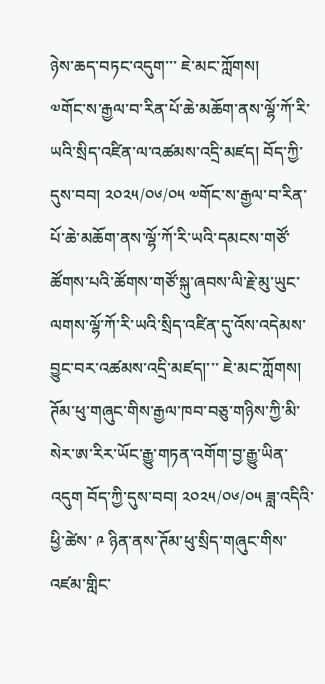ཉེས་ཆད་བཏང་འདུག་་་ ཇེ་མང་ཀློགས།
༧གོང་ས་རྒྱལ་བ་རིན་པོ་ཆེ་མཆོག་ནས་ལྷོ་ཀོ་རི་ཡའི་སྲིད་འཛིན་ལ་འཚམས་འདྲི་མཛད། བོད་ཀྱི་དུས་བབ། ༢༠༢༥/༠༦/༠༥ ༧གོང་ས་རྒྱལ་བ་རིན་པོ་ཆེ་མཆོག་ནས་ལྷོ་ཀོ་རི་ཡའི་དམངས་གཙོ་ཚོགས་པའི་ཚོགས་གཙོ་སྐུ་ཞབས་ལི་རྗེ་མུ་ཡུང་ལགས་ལྷོ་ཀོ་རི་ཡའི་སྲིད་འཛིན་དུ་འོས་འདེམས་བྱུང་བར་འཚམས་འདྲི་མཛད།་་་ ཇེ་མང་ཀློགས།
ཊོམ་ཕུ་གཞུང་གིས་རྒྱལ་ཁབ་བཅུ་གཉིས་ཀྱི་མི་སེར་ཨ་རིར་ཡོང་རྒྱུ་གཏན་འགོག་བྱ་རྒྱུ་ཡིན་འདུག བོད་ཀྱི་དུས་བབ། ༢༠༢༥/༠༦/༠༥ ཟླ་འདིའི་ཕྱི་ཚེས་ ༩ ཉིན་ནས་ཊོམ་ཕུ་སྲིད་གཞུང་གིས་འཛམ་གླིང་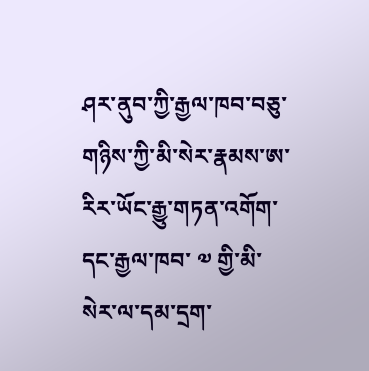ཤར་ནུབ་ཀྱི་རྒྱལ་ཁབ་བཅུ་གཉིས་ཀྱི་མི་སེར་རྣམས་ཨ་རིར་ཡོང་རྒྱུ་གཏན་འགོག་དང་རྒྱལ་ཁབ་ ༧ གྱི་མི་སེར་ལ་དམ་དྲག་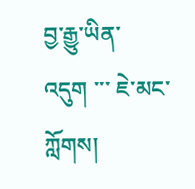བྱ་རྒྱུ་ཡིན་འདུག ་་་ ཇེ་མང་ཀློགས།